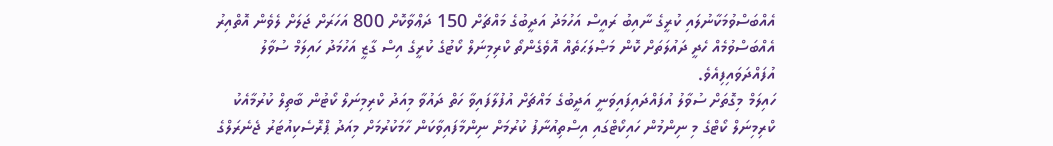އެއްބަސްވުމަކާނުލައި ކުރީގެ ނާއިބު ރައީސް އަހުމަދު އަދީބުގެ މައްޗަށް 150 ދަޢްވާކޮށް 800 އަހަރަށް ޖަލަށް ލެވެން އޮތްއިރު އެއްބަސްވުމެއް ހެދީ ދައުލަތަށް ކޮން މަޞްލަޙަތެއް އޮވެގެންތޯ ކްރިމިނަލް ކޯޓުގެ ކުރީގެ އިސް ގާޒީ އަހުމަދު ހައިލަމް ސުވާލު އުފައްދަވައިފިއެވެ.
ހައިލަމް މިގޮތަށް ސުވާލު އުފައްދައިފައިވަނީ އަދީބުގެ މައްޗަށް އުފުލާފައިވާ ހަތް ދައުވާ މިއަދު ކްރިމިނަލް ކޯޓުން ބާތިލް ކުރުމާއެކު ކްރިމިނަލް ކޯޓްގެ މި ނިންމުން ހައިކޯޓްގައި އިސްތިއުނާފު ކުރުމަށް ނިންމާފައިވާކަން ހާމަކުރުމަށް މިއަދު ޕްރޮސެކިއުޓަރު ޖެނެރަލްގެ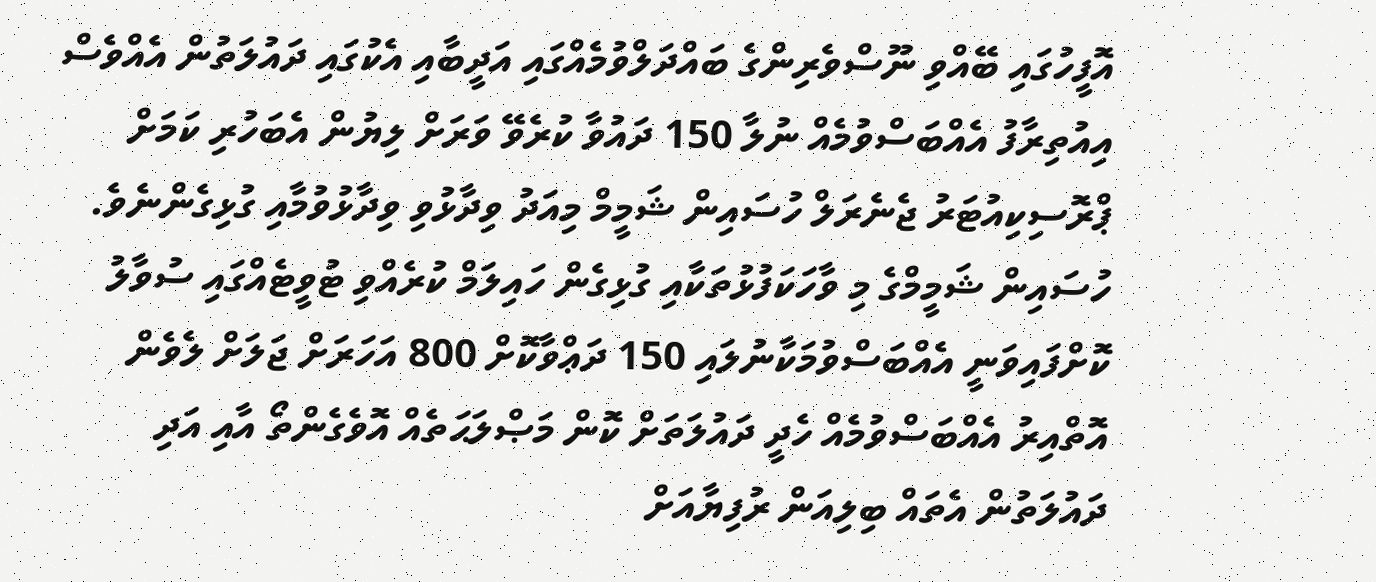އޮފީހުގައި ބޭއްވި ނޫސްވެރިންގެ ބައްދަލްވުމެއްގައި އަދީބާއި އެކުގައި ދައުލަތުން އެއްވެސް އިއުތިރާފު އެއްބަސްވުމެއް ނުލާ 150 ދައުވާ ކުރެވޭ ވަރަށް ލިޔުން އެބަހުރި ކަމަށް ޕްރޮސިކިއުޓަރު ޖެނެރަލް ހުސައިން ޝަމީމް މިއަދު ވިދާޅުވި ވިދާޅުވުމާއި ގުޅިގެންނެވެ.
ހުސައިން ޝަމީމްގެ މި ވާހަކަފުޅުތަކާއި ގުޅިގެން ހައިލަމް ކުރެއްވި ޓުވީޓެއްގައި ސުވާލު ކޮށްފައިވަނީ އެއްބަސްވުމަކާނުލައި 150 ދަޢްވާކޮށް 800 އަހަރަށް ޖަލަށް ލެވެން އޮތްއިރު އެއްބަސްވުމެއް ހެދީ ދައުލަތަށް ކޮން މަޞްލަޙަތެއް އޮވެގެންތޯ އާއި އަދި ދައުލަތުން އެތައް ބިލިއަން ރުފިޔާއަށް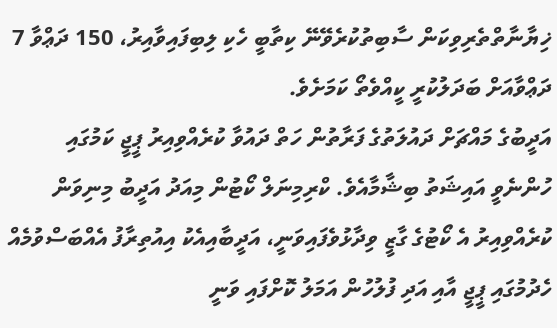ޚިޔާނާތްތެރިވިކަން ސާބިތުކުރެވޭނޭ ކިތާބީ ހެކި ލިބިފައިވާއިރު، 150 ދަޢްވާ 7 ދަޢްވާއަށް ބަދަލުކުރީ ކީއްވެތޯ ކަމަށެވެ.
އަދީބުގެ މައްޗަށް ދައުލަތުގެ ފަރާތުން ހަތް ދައުވާ ކުރެއްވިއިރު ޕީޖީ ކަމުގައި ހުންނެވީ އައިޝަތު ބިޝާމާއެވެ. ކްރިމިނަލް ކޯޓުން މިއަދު އަދީބު މިނިވަން ކުރެއްވިއިރު އެ ކޯޓުގެ ގާޒީ ވިދާޅުވެފައިވަނީ، އަދީބާއިއެކު އިއުތިރާފު އެއްބަސްވުމެއް ހެދުމުގައި ޕީޖީ އާއި އަދި ފުލުހުން އަމަލު ކޮށްފައި ވަނީ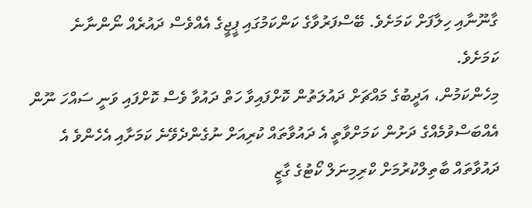ގާނޫނާއި ހިލާފަށް ކަމަށެވެ. ބޭސްފަރުވާގެ ކަންކަމުގައި ޕީޖީގެ އެއްވެސް ދައުރެއް ނޯންނާނެ ކަމަށެވެ.
މިހެންކަމުން، އަދީބުގެ މައްޗަށް ދައުލަތުން ކޮށްފައިވާ ހަތް ދައުވާ ވެސް ކޮށްފައި ވަނީ ސައްހަ ނޫން އެއްބަސްވުމެއްގެ ދަށުން ކަމަށްވާތީ އެ ދައުވާތައް ކުރިއަށް ނުގެންދެވޭނެ ކަމަށާއި އެހެންވެ އެ ދައުވާތައް ބާތިލްކުރުމަށް ކްރިމިނަލް ކޯޓުގެ ގާޒީ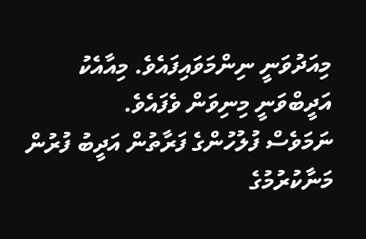މިއަދުވަނީ ނިންމަވައިފައެވެ. މިއާއެކު އަދީބްވަނީ މިނިވަން ވެފައެވެ.
ނަމަވެސް ފުލުހުންގެ ފަރާތުން އަދީބު ފުރުން މަނާކުރުމުގެ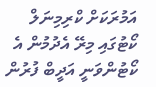އަމުރަކަށް ކްރިމިނަލް ކޯޓުގައި މިރޭ އެދުމުން އެ ކޯޓުންވަނީ އަދީބް ފުރުން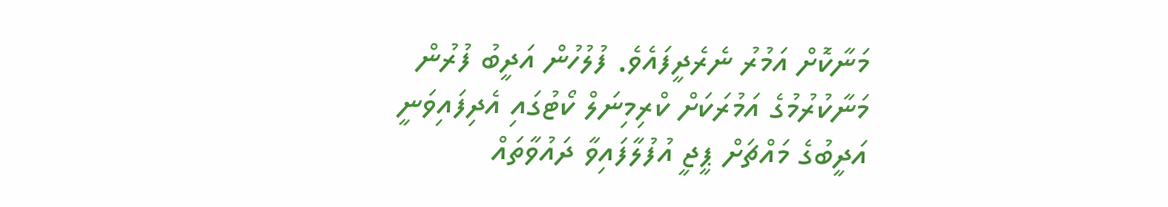މަނާކޮށް އަމުރު ނެރެދީފައެވެ. ފުލުހުން އަދީބު ފުރުން މަނާކުރުމުގެ އަމުރަކަށް ކްރިމިނަލް ކޯޓުގައި އެދިފައިވަނީ އަދީބުގެ މައްޗަށް ޕީޖީ އުފުލާފައިވާ ދައުވާތައް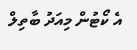އެ ކޯޓުން މިއަދު ބާތިލް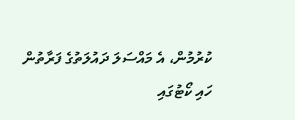ކުރުމުން، އެ މައްސަލަ ދައުލަތުގެ ފަރާތުން ހައި ކޯޓުގައި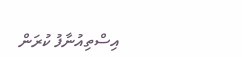އިސްތިއުނާފު ކުރަން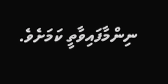ނިންމާފައިވާތީ ކަމަށެވެ.